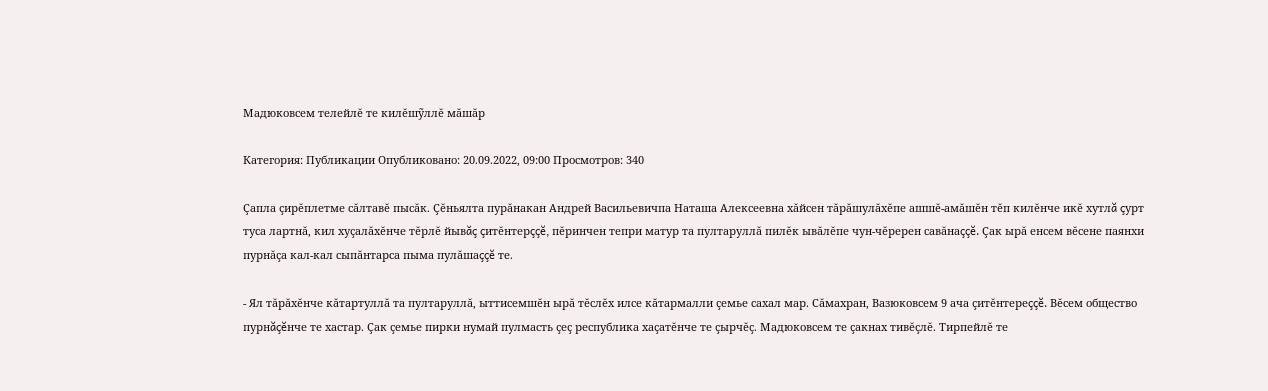Мадюковсем телейлĕ те килĕшỹллĕ мăшăр

Категория: Публикации Опубликовано: 20.09.2022, 09:00 Просмотров: 340

Çапла çирĕплетме сăлтавĕ пысăк. Çĕньялта пурăнакан Андрей Васильевичпа Наташа Алексеевна хăйсен тăрăшулăхĕпе ашшĕ-амăшĕн тĕп килĕнче икĕ хутлă çурт туса лартнă, кил хуçалăхĕнче тĕрлĕ йывăç çитĕнтерççĕ, пĕринчен тепри матур та пултаруллă пилĕк ывăлĕпе чун-чĕререн савăнаççĕ. Çак ырă енсем вĕсене паянхи пурнăçа кал-кал сыпăнтарса пыма пулăшаççĕ те.

- Ял тăрăхĕнче кăтартуллă та пултаруллă, ыттисемшĕн ырă тĕслĕх илсе кăтармалли çемье сахал мар. Сăмахран, Вазюковсем 9 ача çитĕнтереççĕ. Вĕсем общество пурнăçĕнче те хастар. Çак çемье пирки нумай пулмасть çеç республика хаçатĕнче те çырчĕç. Мадюковсем те çакнах тивĕçлĕ. Тирпейлĕ те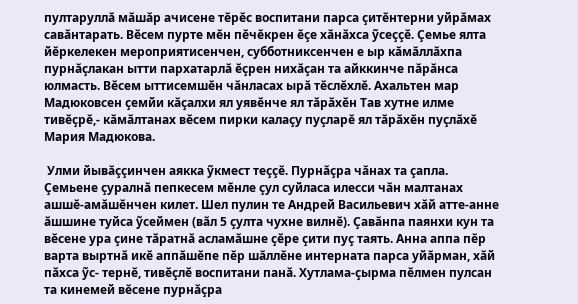пултаруллă мăшăр ачисене тĕрĕс воспитани парса çитĕнтерни уйрăмах савăнтарать. Вĕсем пурте мĕн пĕчĕкрен ĕçе хăнăхса ỹсеççĕ. Çемье ялта йĕркелекен мероприятисенчен, субботниксенчен е ыр кăмăллăхпа пурнăçлакан ытти пархатарлă ĕçрен нихăçан та айккинче пăрăнса юлмасть. Вĕсем ыттисемшĕн чăнласах ырă тĕслĕхлĕ. Ахальтен мар Мадюковсен çемйи кăçалхи ял уявĕнче ял тăрăхĕн Тав хутне илме тивĕçрĕ,- кăмăлтанах вĕсем пирки калаçу пуçларĕ ял тăрăхĕн пуçлăхĕ Мария Мадюкова.

 Улми йывăççинчен аякка ỹкмест теççĕ. Пурнăçра чăнах та çапла. Çемьене çуралнă пепкесем мĕнле çул суйласа илесси чăн малтанах ашшĕ-амăшĕнчен килет. Шел пулин те Андрей Васильевич хăй атте-анне ăшшине туйса ỹсеймен (вăл 5 çулта чухне вилнĕ). Çавăнпа паянхи кун та вĕсене ура çине тăратнă асламăшне çĕре çити пуç таять. Анна аппа пĕр варта выртнă икĕ аппăшĕпе пĕр шăллĕне интерната парса уйăрман, хăй пăхса ỹс- тернĕ, тивĕçлĕ воспитани панă. Хутлама-çырма пĕлмен пулсан та кинемей вĕсене пурнăçра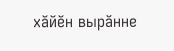хăйĕн вырăнне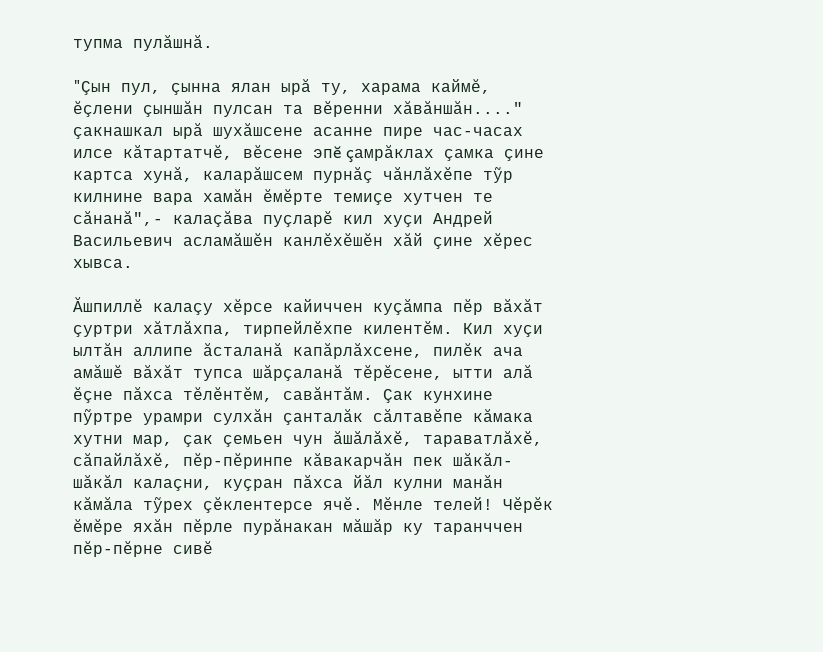тупма пулăшнă.

"Çын пул, çынна ялан ырă ту, харама каймĕ, ĕçлени çыншăн пулсан та вĕренни хăвăншăн...." çакнашкал ырă шухăшсене асанне пире час-часах илсе кăтартатчĕ, вĕсене эпĕ çамрăклах çамка çине картса хунă, каларăшсем пурнăç чăнлăхĕпе тỹр килнине вара хамăн ĕмĕрте темиçе хутчен те сăнанă",- калаçăва пуçларĕ кил хуçи Андрей Васильевич асламăшĕн канлĕхĕшĕн хăй çине хĕрес хывса.

Ăшпиллĕ калаçу хĕрсе кайиччен куçăмпа пĕр вăхăт çуртри хăтлăхпа, тирпейлĕхпе килентĕм. Кил хуçи ылтăн аллипе ăсталанă капăрлăхсене, пилĕк ача амăшĕ вăхăт тупса шăрçаланă тĕрĕсене, ытти алă ĕçне пăхса тĕлĕнтĕм, савăнтăм. Çак кунхине пỹртре урамри сулхăн çанталăк сăлтавĕпе кăмака хутни мар, çак çемьен чун ăшăлăхĕ, тараватлăхĕ, сăпайлăхĕ, пĕр-пĕринпе кăвакарчăн пек шăкăл-шăкăл калаçни, куçран пăхса йăл кулни манăн кăмăла тỹрех çĕклентерсе ячĕ. Мĕнле телей! Чĕрĕк ĕмĕре яхăн пĕрле пурăнакан мăшăр ку таранччен пĕр-пĕрне сивĕ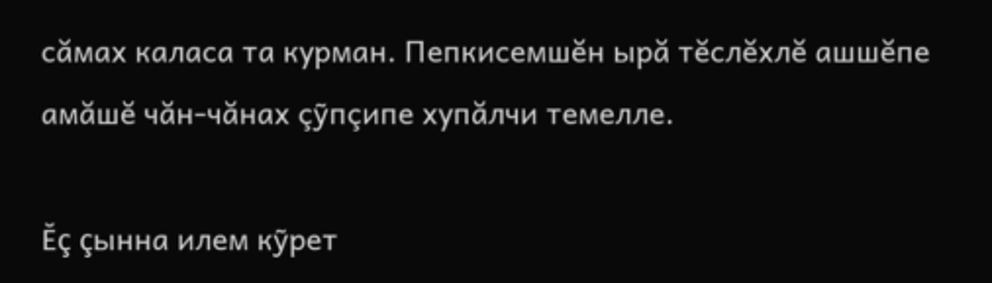сăмах каласа та курман. Пепкисемшĕн ырă тĕслĕхлĕ ашшĕпе амăшĕ чăн-чăнах çỹпçипе хупăлчи темелле.

Ĕç çынна илем кỹрет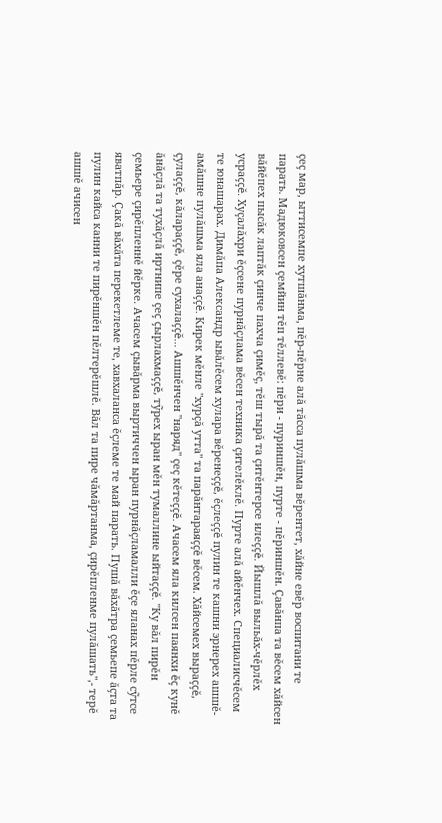çеç мар, ыттисемпе хутшăнма, пĕр-пĕрне алă тăсса пулăшма вĕрентет, хăйне евĕр воспитани те парать. Мадюковсен çемйин тĕп тĕллевĕ: пĕри - пуриншĕн, пурте - пĕриншĕн. Çавăнпа та вĕсем хăйсен вăйĕпех пысăк лаптăк çинче пахча çимĕç, тĕш тырă та çитĕнтерсе илеççĕ. Йышлă выльăх-чĕрлĕх усраççĕ. Хуçалăхри ĕçсене пурнăçлама вĕсен техника çителĕклĕ. Пурте алă айĕнчех. Специалисчĕсем те юнашарах. Димăпа Александр ывăлĕсем хулара вĕренеççĕ, ĕçлеççĕ пулин те кашни эрнерех ашшĕ-амăшне пулăшма яла анаççĕ. Кирек мĕнле "хурçă утта" та парăнтараяççĕ вĕсем. Хăйсемех выраççĕ, çулаççĕ, кăлараççĕ, çĕре сухалаççĕ... Ашшĕнчен "наряд" çеç кĕтеççĕ. Ачасем яла килсен паянхи ĕç кунĕ ăнăçлă та тухăçлă иртнипе çеç çырлахмаççĕ, тỹрех ыран мĕн тумаллине ыйтаççĕ. "Ку вăл пирĕн çемьере çирĕпленнĕ йĕрке. Ачасем çывăрма выртиччен ыран пурнăçламалли ĕçе яланах пĕрле сỹтсе яватпăр. Çакă вăхăта перекетлеме те, хавхаланса ĕçлеме те май парать. Пушă вăхăтра çемьепе ăçта та пулин кайса канни те пирĕншĕн пĕлтерĕшлĕ. Вăл та пире чăмăртанма, çирĕпленме пулăшать",- терĕ ашшĕ ачисен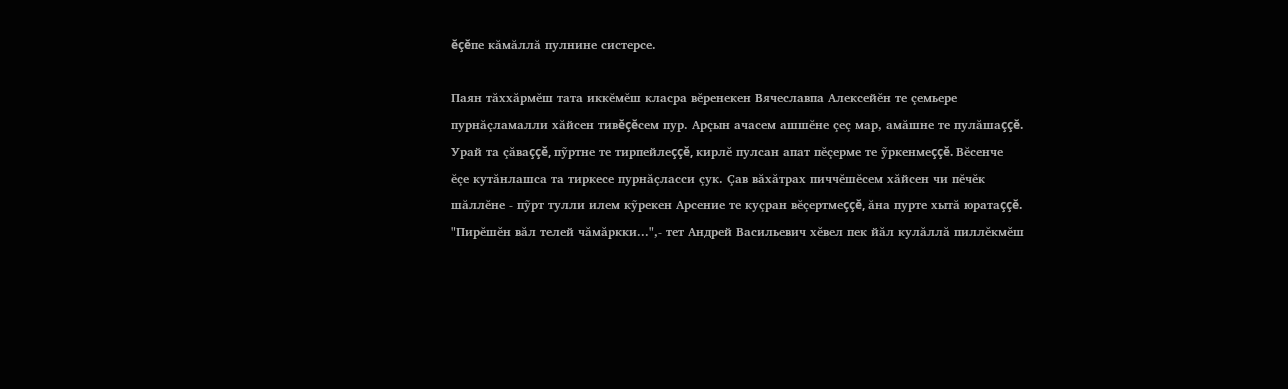ĕçĕпе кăмăллă пулнине систерсе.

Паян тăххăрмĕш тата иккĕмĕш класра вĕренекен Вячеславпа Алексейĕн те çемьере пурнăçламалли хăйсен тивĕçĕсем пур. Арçын ачасем ашшĕне çеç мар, амăшне те пулăшаççĕ. Урай та çăваççĕ, пỹртне те тирпейлеççĕ, кирлĕ пулсан апат пĕçерме те ỹркенмеççĕ. Вĕсенче ĕçе кутăнлашса та тиркесе пурнăçласси çук. Çав вăхăтрах пиччĕшĕсем хăйсен чи пĕчĕк шăллĕне - пỹрт тулли илем кỹрекен Арсение те куçран вĕçертмеççĕ, ăна пурте хытă юратаççĕ. "Пирĕшĕн вăл телей чăмăркки...",- тет Андрей Васильевич хĕвел пек йăл кулăллă пиллĕкмĕш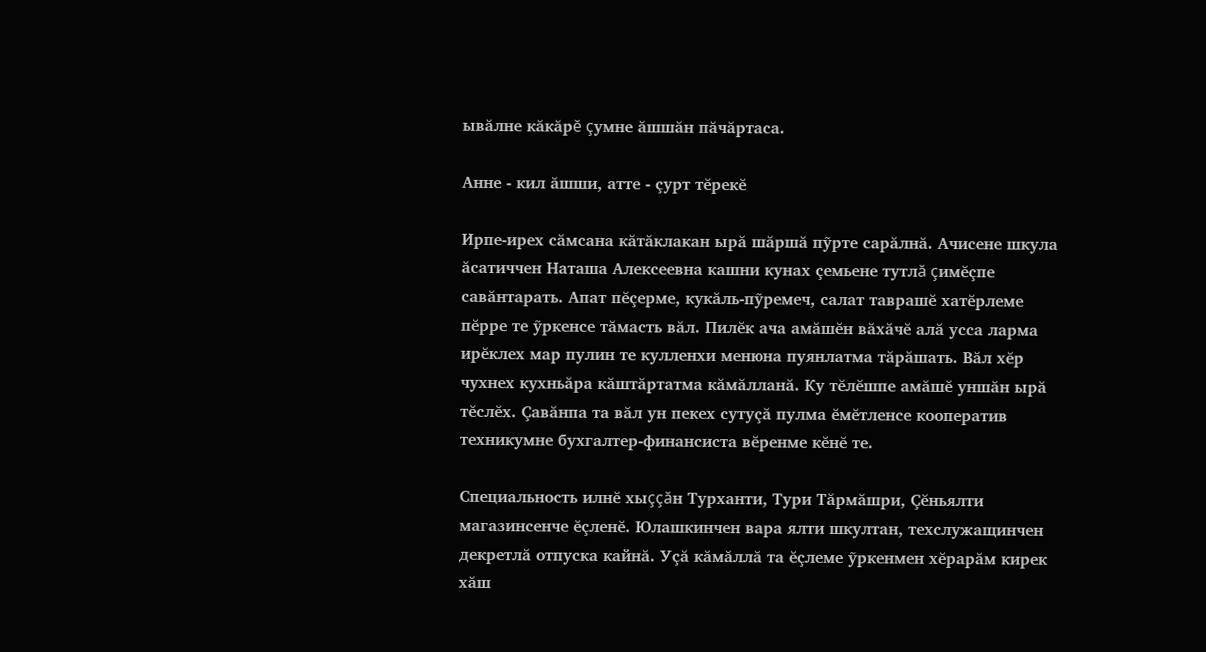ывăлне кăкăрĕ çумне ăшшăн пăчăртаса.

Анне - кил ăшши, атте - çурт тĕрекĕ

Ирпе-ирех сăмсана кăтăклакан ырă шăршă пỹрте сарăлнă. Ачисене шкула ăсатиччен Наташа Алексеевна кашни кунах çемьене тутлă çимĕçпе савăнтарать. Апат пĕçерме, кукăль-пỹремеч, салат таврашĕ хатĕрлеме пĕрре те ỹркенсе тăмасть вăл. Пилĕк ача амăшĕн вăхăчĕ алă усса ларма ирĕклех мар пулин те кулленхи менюна пуянлатма тăрăшать. Вăл хĕр чухнех кухньăра кăштăртатма кăмăлланă. Ку тĕлĕшпе амăшĕ уншăн ырă тĕслĕх. Çавăнпа та вăл ун пекех сутуçă пулма ĕмĕтленсе кооператив техникумне бухгалтер-финансиста вĕренме кĕнĕ те.

Специальность илнĕ хыççăн Турханти, Тури Тăрмăшри, Çĕньялти магазинсенче ĕçленĕ. Юлашкинчен вара ялти шкултан, техслужащинчен декретлă отпуска кайнă. Уçă кăмăллă та ĕçлеме ỹркенмен хĕрарăм кирек хăш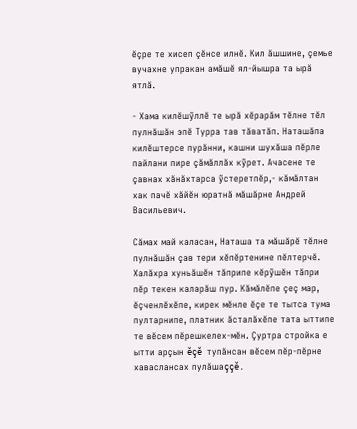ĕçре те хисеп çĕнсе илнĕ. Кил ăшшине, çемье вучахне упракан амăшĕ ял-йышра та ырă ятлă.

- Хама килĕшỹллĕ те ырă хĕрарăм тĕлне тĕл пулнăшăн эпĕ Турра тав тăватăп. Наташăпа килĕштерсе пурăнни, кашни шухăша пĕрле пайлани пире çăмăллăх кỹрет. Ачасене те çавнах хăнăхтарса ỹстеретпĕр,- кăмăлтан хак пачĕ хăйĕн юратнă мăшăрне Андрей Васильевич.

Сăмах май каласан, Наташа та мăшăрĕ тĕлне пулнăшăн çав тери хĕпĕртенине пĕлтерчĕ. Халăхра хуньăшĕн тăприпе кĕрỹшĕн тăпри пĕр текен каларăш пур. Кăмăлĕпе çеç мар, ĕçченлĕхĕпе, кирек мĕнле ĕçе те тытса тума пултарнипе, платник ăсталăхĕпе тата ыттипе те вĕсем пĕрешкелех-мĕн. Çуртра стройка е ытти арçын ĕçĕ тупăнсан вĕсем пĕр-пĕрне хаваслансах пулăшаççĕ.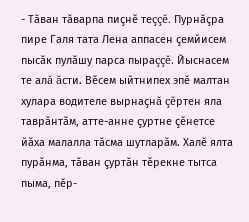- Тăван тăварпа пиçнĕ теççĕ. Пурнăçра пире Галя тата Лена аппасен çемйисем пысăк пулăшу парса пыраççĕ. Йыснасем те алă ăсти. Вĕсем ыйтнипех эпĕ малтан хулара водителе вырнаçнă çĕртен яла таврăнтăм, атте-анне çуртне çĕнетсе йăха малалла тăсма шутларăм. Халĕ ялта пурăнма, тăван çуртăн тĕрекне тытса пыма, пĕр-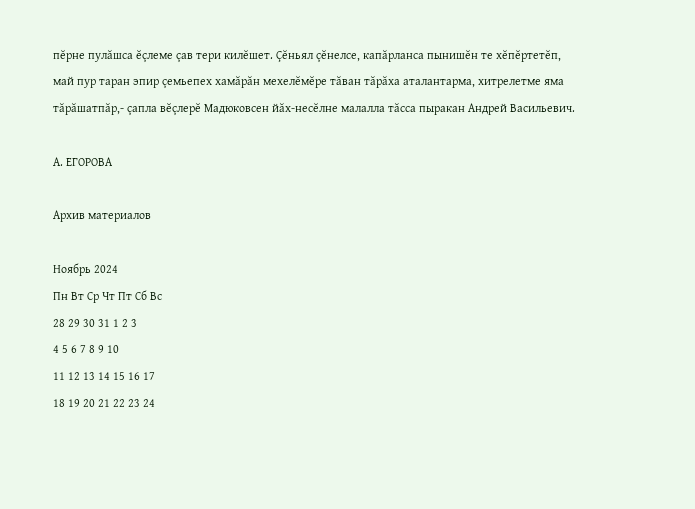пĕрне пулăшса ĕçлеме çав тери килĕшет. Çĕньял çĕнелсе, капăрланса пынишĕн те хĕпĕртетĕп, май пур таран эпир çемьепех хамăрăн мехелĕмĕре тăван тăрăха аталантарма, хитрелетме яма тăрăшатпăр,- çапла вĕçлерĕ Мадюковсен йăх-несĕлне малалла тăсса пыракан Андрей Васильевич.

А. ЕГОРОВА

Архив материалов

Ноябрь 2024
Пн Вт Ср Чт Пт Сб Вс
28 29 30 31 1 2 3
4 5 6 7 8 9 10
11 12 13 14 15 16 17
18 19 20 21 22 23 24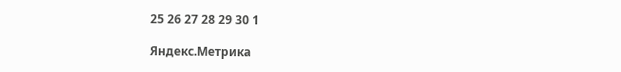25 26 27 28 29 30 1

Яндекс.Метрика